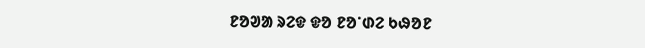ᱱᱚᱣᱟ ᱨᱮᱫ ᱫᱚ ᱱᱚᱸᱰᱮ ᱠᱷᱚᱱ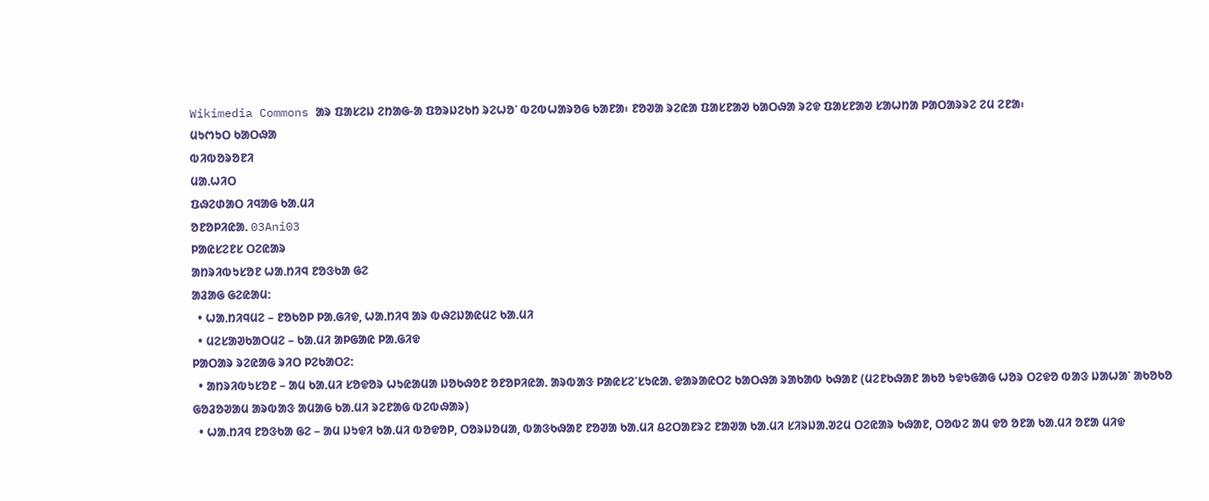Wikimedia Commons ᱟᱨ ᱯᱟᱥᱮᱡ ᱮᱴᱟᱜ-ᱟ ᱯᱚᱨᱡᱮᱠᱴ ᱨᱮᱦᱚᱸ ᱵᱮᱵᱦᱟᱨᱚᱜ ᱠᱟᱱᱟ᱾ ᱱᱚᱣᱟ ᱨᱮᱭᱟ ᱯᱟᱥᱱᱟᱣ ᱠᱟᱛᱷᱟ ᱨᱮᱫ ᱯᱟᱥᱱᱟᱣ ᱥᱟᱦᱴᱟ ᱞᱟᱛᱟᱨᱨᱮ ᱮᱢ ᱮᱱᱟ᱾
ᱢᱩᱬᱩᱛ ᱠᱟᱛᱷᱟ
ᱵᱤᱵᱚᱨᱚᱱᱤ
ᱢᱟᱹᱦᱤᱛ
ᱯᱷᱮᱰᱟᱛ ᱤᱧᱟᱜ ᱠᱟᱹᱢᱤ
ᱚᱱᱚᱞᱤᱭᱟᱹ 03Ani03
ᱞᱟᱭᱥᱮᱱᱥ ᱛᱮᱭᱟᱨ
ᱟᱴᱨᱤᱵᱩᱥᱚᱱ ᱦᱟᱹᱴᱤᱧ ᱱᱚᱝᱠᱟ ᱜᱮ
ᱟᱲᱟᱜ ᱜᱮᱭᱟᱢ:
  • ᱦᱟᱹᱴᱤᱧᱢᱮ – ᱱᱚᱠᱚᱞ ᱞᱟᱹᱜᱤᱫ, ᱦᱟᱹᱴᱤᱧ ᱟᱨ ᱵᱷᱮᱡᱟᱭᱢᱮ ᱠᱟᱹᱢᱤ
  • ᱢᱮᱥᱟᱣᱠᱟᱛᱢᱮ – ᱠᱟᱹᱢᱤ ᱟᱞᱜᱟᱭ ᱞᱟᱹᱜᱤᱫ
ᱞᱟᱛᱟᱨ ᱨᱮᱭᱟᱜ ᱨᱤᱛ ᱞᱮᱠᱟᱛᱮ:
  • ᱟᱴᱨᱤᱵᱩᱥᱚᱱ – ᱟᱢ ᱠᱟᱹᱢᱤ ᱥᱚᱫᱚᱨ ᱦᱩᱭᱟᱢᱟ ᱡᱚᱠᱷᱚᱱ ᱚᱱᱚᱞᱤᱭᱟᱹ ᱟᱨᱵᱟᱝ ᱞᱟᱭᱥᱮᱸᱥᱩᱭᱟᱹ ᱫᱟᱨᱟᱭᱛᱮ ᱠᱟᱛᱷᱟ ᱨᱟᱠᱟᱵ ᱠᱷᱟᱱ (ᱢᱮᱱᱠᱷᱟᱱ ᱟᱠᱚ ᱩᱫᱩᱜᱟᱜ ᱦᱚᱨ ᱛᱮᱫᱚ ᱵᱟᱝ ᱡᱟᱦᱟᱸ ᱟᱠᱚᱠᱚ ᱜᱚᱲᱚᱣᱟᱢ ᱟᱨᱵᱟᱝ ᱟᱢᱟᱜ ᱠᱟᱹᱢᱤ ᱨᱮᱱᱟᱜ ᱵᱮᱵᱷᱟᱨ)
  • ᱦᱟᱹᱴᱤᱧ ᱱᱚᱝᱠᱟ ᱜᱮ – ᱟᱢ ᱡᱩᱫᱤ ᱠᱟᱹᱢᱤ ᱵᱚᱫᱚᱞ, ᱛᱚᱨᱡᱚᱢᱟ, ᱵᱟᱝᱠᱷᱟᱱ ᱱᱚᱣᱟ ᱠᱟᱹᱢᱤ ᱪᱮᱛᱟᱱᱨᱮ ᱱᱟᱣᱟ ᱠᱟᱹᱢᱤ ᱥᱤᱨᱡᱟᱹᱣᱮᱢ ᱛᱮᱭᱟᱨ ᱠᱷᱟᱱ, ᱛᱚᱵᱮ ᱟᱢ ᱫᱚ ᱚᱱᱟ ᱠᱟᱹᱢᱤ ᱚᱱᱟ ᱢᱤᱫ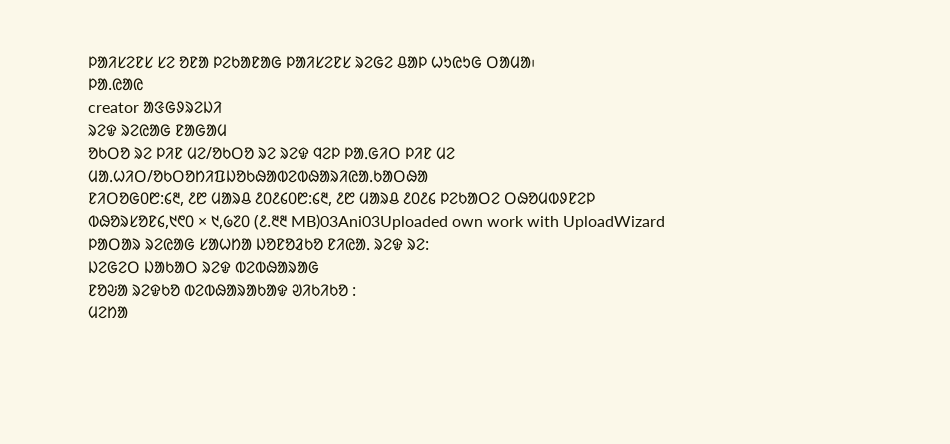ᱞᱟᱤᱥᱮᱱᱥ ᱥᱮ ᱚᱱᱟ ᱞᱮᱠᱟᱱᱟᱜ ᱞᱟᱤᱥᱮᱱᱥ ᱨᱮᱜᱮ ᱪᱟᱞ ᱦᱩᱭᱩᱜ ᱛᱟᱢᱟ᱾
ᱞᱟ.ᱭᱟᱭ
creator ᱟᱝᱜᱽᱨᱮᱡᱤ
ᱨᱮᱫ ᱨᱮᱭᱟᱜ ᱱᱟᱜᱟᱢ
ᱚᱠᱛᱚ ᱨᱮ ᱞᱤᱱ ᱢᱮ/ᱚᱠᱛᱚ ᱨᱮ ᱨᱮᱫ ᱧᱮᱞ ᱞᱟᱹᱜᱤᱛ ᱞᱤᱱ ᱢᱮ
ᱢᱟᱹᱦᱤᱛ/ᱚᱠᱛᱚᱴᱤᱯᱡᱚᱠᱷᱟᱵᱮᱵᱷᱟᱨᱤᱭᱟᱹᱠᱟᱛᱷᱟ
ᱱᱤᱛᱚᱜ᱐᱘:᱔᱓, ᱒᱘ ᱢᱟᱨᱪ ᱒᱐᱒᱔᱐᱘:᱔᱓, ᱒᱘ ᱢᱟᱨᱪ ᱒᱐᱒᱔ ᱞᱮᱠᱟᱛᱮ ᱛᱷᱚᱢᱵᱽᱱᱮᱞ ᱵᱷᱚᱨᱥᱚᱱ᱔,᱑᱖᱐ × ᱑,᱙᱗᱐ (᱒.᱓᱓ MB)03Ani03Uploaded own work with UploadWizard
ᱞᱟᱛᱟᱨ ᱨᱮᱭᱟᱜ ᱥᱟᱦᱴᱟ ᱡᱚᱱᱚᱲᱠᱚ ᱱᱤᱭᱟᱹ ᱨᱮᱫ ᱨᱮ:
ᱡᱮᱜᱮᱛ ᱡᱟᱠᱟᱛ ᱨᱮᱫ ᱵᱮᱵᱷᱟᱨᱟᱜ
ᱱᱚᱶᱟ ᱨᱮᱫᱠᱚ ᱵᱮᱵᱷᱟᱨᱟᱠᱟᱫ ᱣᱤᱠᱤᱠᱚ :
ᱢᱮᱴᱟ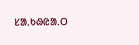ᱥᱟᱹᱠᱷᱭᱟᱹᱛ